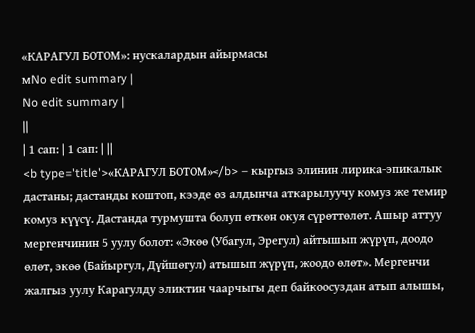«КАРАГУЛ БОТОМ»: нускалардын айырмасы
мNo edit summary |
No edit summary |
||
| 1 сап: | 1 сап: | ||
<b type='title'>«КАРАГУЛ БОТОМ»</b> – кыргыз элинин лирика-эпикалык дастаны; дастанды коштоп, кээде өз алдынча аткарылуучу комуз же темир комуз күүсү. Дастанда турмушта болуп өткөн окуя сүрөттөлөт. Ашыр аттуу мергенчинин 5 уулу болот: «Экөө (Убагул, Эрегул) айтышып жүрүп, доодо өлөт, экөө (Байыргул, Дүйшөгул) атышып жүрүп, жоодо өлөт». Мергенчи жалгыз уулу Карагулду эликтин чаарчыгы деп байкоосуздан атып алышы,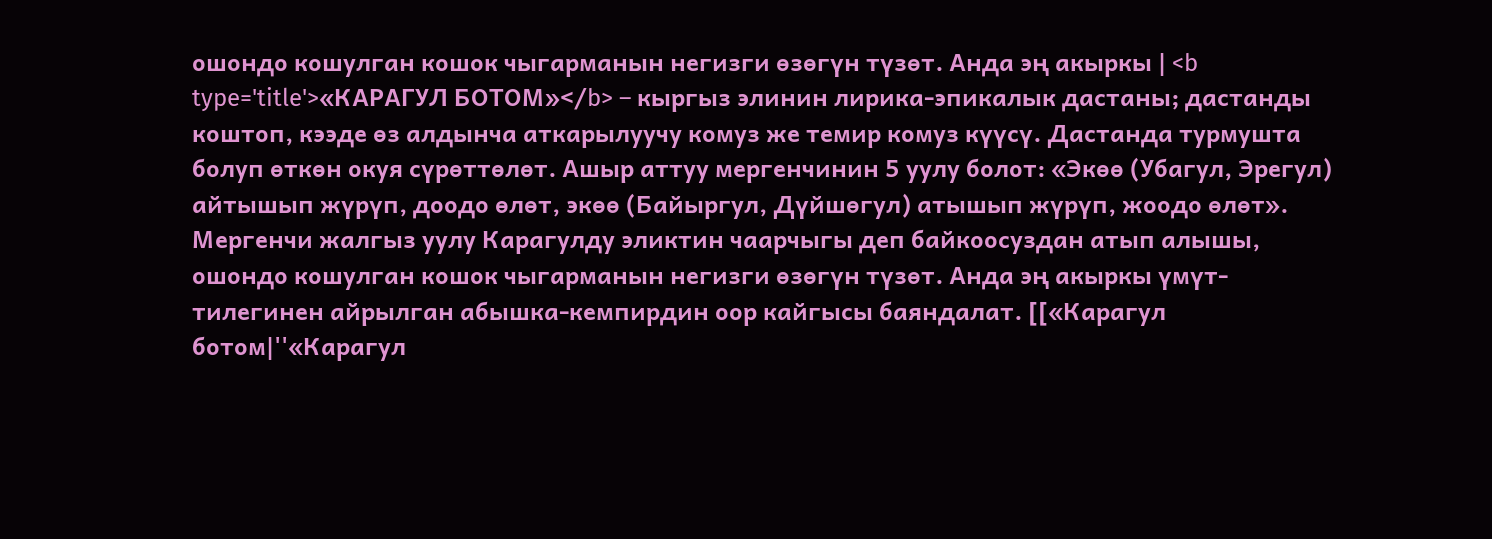ошондо кошулган кошок чыгарманын негизги өзөгүн түзөт. Анда эң акыркы | <b type='title'>«КАРАГУЛ БОТОМ»</b> – кыргыз элинин лирика-эпикалык дастаны; дастанды коштоп, кээде өз алдынча аткарылуучу комуз же темир комуз күүсү. Дастанда турмушта болуп өткөн окуя сүрөттөлөт. Ашыр аттуу мергенчинин 5 уулу болот: «Экөө (Убагул, Эрегул) айтышып жүрүп, доодо өлөт, экөө (Байыргул, Дүйшөгул) атышып жүрүп, жоодо өлөт». Мергенчи жалгыз уулу Карагулду эликтин чаарчыгы деп байкоосуздан атып алышы, ошондо кошулган кошок чыгарманын негизги өзөгүн түзөт. Анда эң акыркы үмүт-тилегинен айрылган абышка-кемпирдин оор кайгысы баяндалат. [[«Карагул ботом|''«Карагул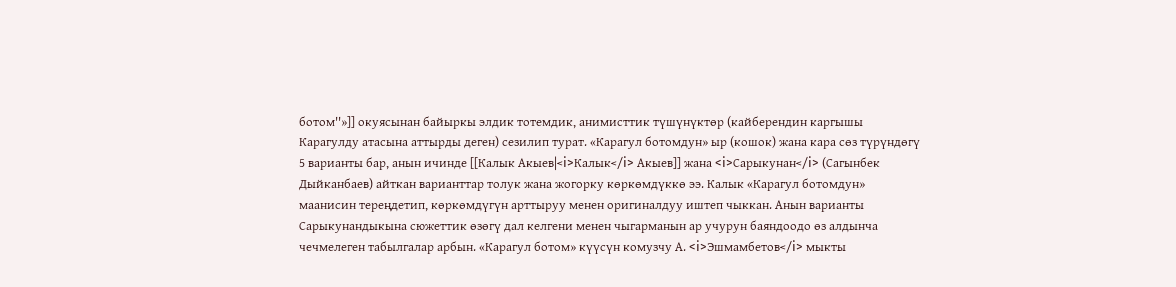ботом''»]] окуясынан байыркы элдик тотемдик, анимисттик түшүнүктөр (кайберендин каргышы Карагулду атасына аттырды деген) сезилип турат. «Карагул ботомдун» ыр (кошок) жана кара сөз түрүндөгү 5 варианты бар, анын ичинде [[Калык Акыев|<i>Калык</i> Акыев]] жана <i>Сарыкунан</i> (Сагынбек Дыйканбаев) айткан варианттар толук жана жогорку көркөмдүккө ээ. Калык «Карагул ботомдун» маанисин тереңдетип, көркөмдүгүн арттыруу менен оригиналдуу иштеп чыккан. Анын варианты Сарыкунандыкына сюжеттик өзөгү дал келгени менен чыгарманын ар учурун баяндоодо өз алдынча чечмелеген табылгалар арбын. «Карагул ботом» күүсүн комузчу А. <i>Эшмамбетов</i> мыкты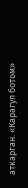аткарган. «Карагул ботом»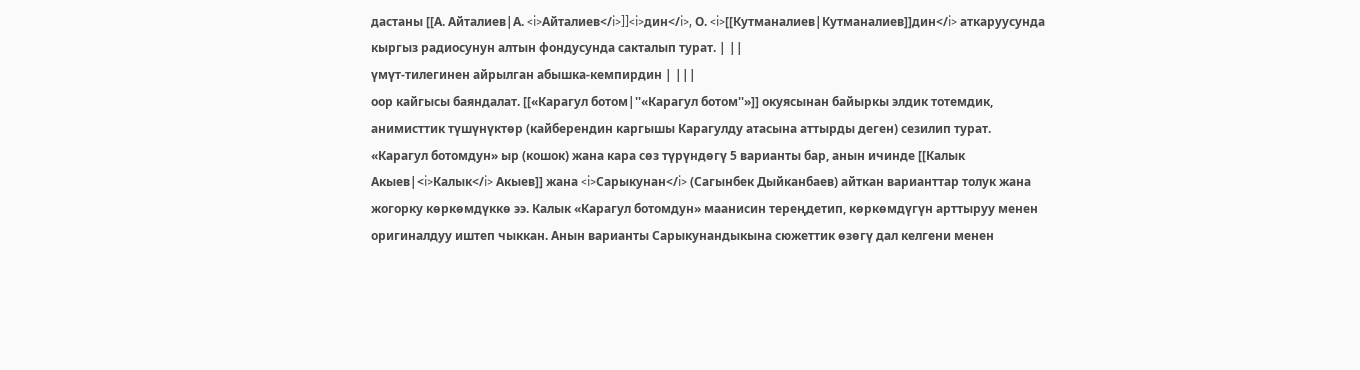дастаны [[А. Айталиев|А. <i>Айталиев</i>]]<i>дин</i>, О. <i>[[Кутманалиев|Кутманалиев]]дин</i> аткаруусунда кыргыз радиосунун алтын фондусунда сакталып турат. | ||
үмүт-тилегинен айрылган абышка-кемпирдин | |||
оор кайгысы баяндалат. [[«Карагул ботом|''«Карагул ботом''»]] окуясынан байыркы элдик тотемдик, анимисттик түшүнүктөр (кайберендин каргышы Карагулду атасына аттырды деген) сезилип турат. «Карагул ботомдун» ыр (кошок) жана кара сөз түрүндөгү 5 варианты бар, анын ичинде [[Калык Акыев|<i>Калык</i> Акыев]] жана <i>Сарыкунан</i> (Сагынбек Дыйканбаев) айткан варианттар толук жана жогорку көркөмдүккө ээ. Калык «Карагул ботомдун» маанисин тереңдетип, көркөмдүгүн арттыруу менен оригиналдуу иштеп чыккан. Анын варианты Сарыкунандыкына сюжеттик өзөгү дал келгени менен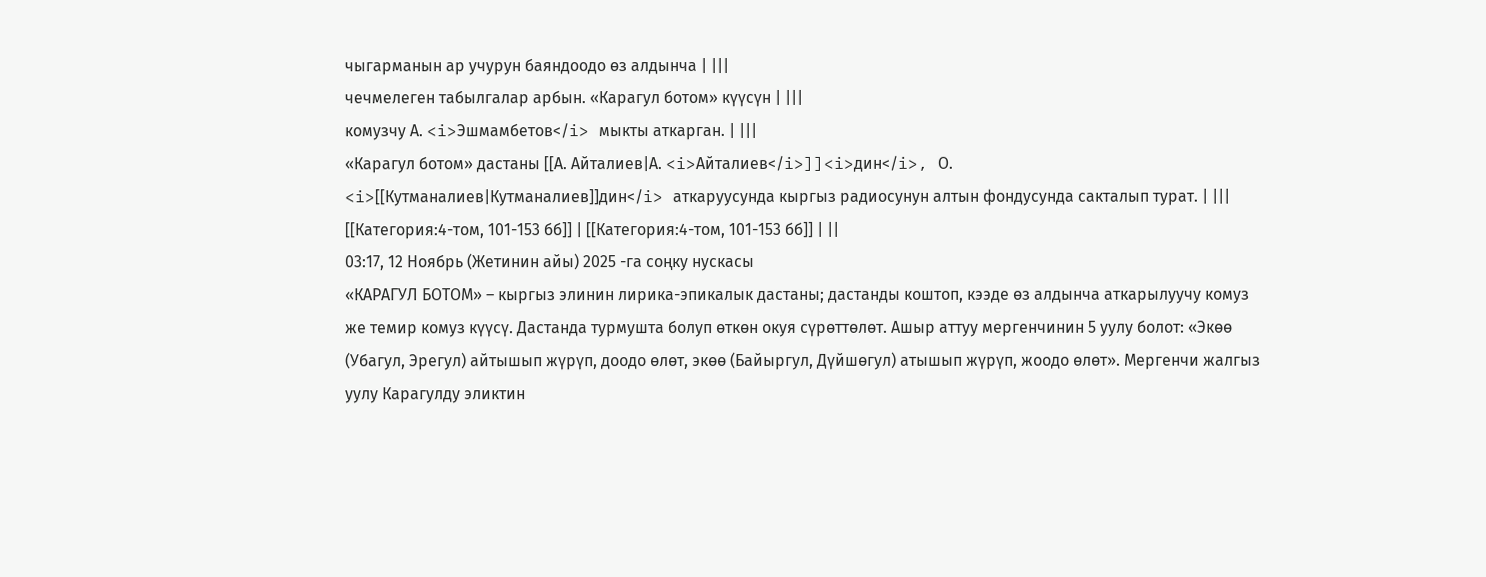чыгарманын ар учурун баяндоодо өз алдынча | |||
чечмелеген табылгалар арбын. «Карагул ботом» күүсүн | |||
комузчу А. <i>Эшмамбетов</i> мыкты аткарган. | |||
«Карагул ботом» дастаны [[А. Айталиев|А. <i>Айталиев</i>]]<i>дин</i>, О. <i>[[Кутманалиев|Кутманалиев]]дин</i> аткаруусунда кыргыз радиосунун алтын фондусунда сакталып турат. | |||
[[Категория:4-том, 101-153 бб]] | [[Категория:4-том, 101-153 бб]] | ||
03:17, 12 Ноябрь (Жетинин айы) 2025 -га соңку нускасы
«КАРАГУЛ БОТОМ» – кыргыз элинин лирика-эпикалык дастаны; дастанды коштоп, кээде өз алдынча аткарылуучу комуз же темир комуз күүсү. Дастанда турмушта болуп өткөн окуя сүрөттөлөт. Ашыр аттуу мергенчинин 5 уулу болот: «Экөө (Убагул, Эрегул) айтышып жүрүп, доодо өлөт, экөө (Байыргул, Дүйшөгул) атышып жүрүп, жоодо өлөт». Мергенчи жалгыз уулу Карагулду эликтин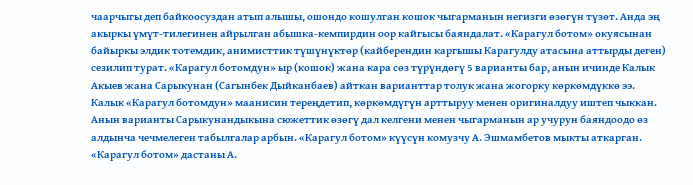чаарчыгы деп байкоосуздан атып алышы, ошондо кошулган кошок чыгарманын негизги өзөгүн түзөт. Анда эң акыркы үмүт-тилегинен айрылган абышка-кемпирдин оор кайгысы баяндалат. «Карагул ботом» окуясынан байыркы элдик тотемдик, анимисттик түшүнүктөр (кайберендин каргышы Карагулду атасына аттырды деген) сезилип турат. «Карагул ботомдун» ыр (кошок) жана кара сөз түрүндөгү 5 варианты бар, анын ичинде Калык Акыев жана Сарыкунан (Сагынбек Дыйканбаев) айткан варианттар толук жана жогорку көркөмдүккө ээ. Калык «Карагул ботомдун» маанисин тереңдетип, көркөмдүгүн арттыруу менен оригиналдуу иштеп чыккан. Анын варианты Сарыкунандыкына сюжеттик өзөгү дал келгени менен чыгарманын ар учурун баяндоодо өз алдынча чечмелеген табылгалар арбын. «Карагул ботом» күүсүн комузчу А. Эшмамбетов мыкты аткарган. «Карагул ботом» дастаны А.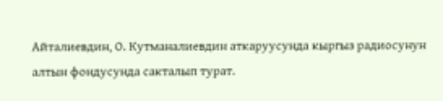Айталиевдин, О. Кутманалиевдин аткаруусунда кыргыз радиосунун алтын фондусунда сакталып турат.